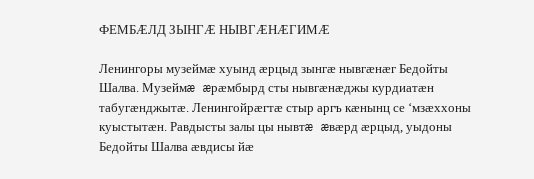ФЕМБÆЛД ЗЫНГÆ НЫВГÆНÆГИМÆ

Ленингоры музеймæ хуынд æрцыд зынгæ нывгæнæг Бедойты Шалва. Музеймæ æрæмбырд сты нывгæнæджы курдиатæн табугæнджытæ. Ленингойрæгтæ стыр аргъ кæнынц се ‘мзæххоны куыстытæн. Равдысты залы цы нывтæ æвæрд æрцыд, уыдоны Бедойты Шалва æвдисы йæ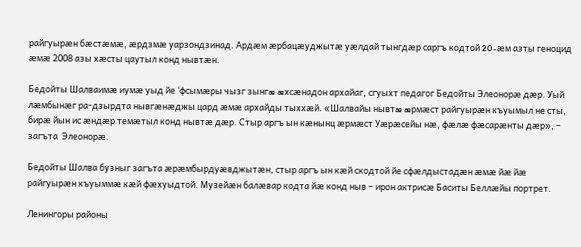райгуырæн бæстæмæ, æрдзмæ уарзондзинад. Ардæм æрбацæуджытæ уæлдай тынгдæр саргъ кодтой 20-æм азты геноцид æмæ 2008 азы хæсты цаутыл конд нывтæн.

Бедойты Шалваимæ иумæ уыд йе ‘фсымæры чызг зынгæ æхсæнадон архайаг, сгуыхт педагог Бедойты Элеонорæ дæр. Уый лæмбынæг ра-дзырдта нывгæнæджы цард æмæ архайды тыххæй. «Шалвайы нывтæ æрмæст райгуырæн къуымыл не сты, бирæ йын ис æндæр темæтыл конд нывтæ дæр. Стыр аргъ ын кæнынц æрмæст Уæрæсейы нæ, фæлæ фæсарæнты дæр», – загъта  Элеонорæ.

Бедойты Шалва бузныг загъта æрæмбырдуæвджытæн, стыр аргъ ын кæй скодтой йе сфæлдыстадæн æмæ йæ йæ райгуырæн къуыммæ кæй фæхуыдтой. Музейæн балæвар кодта йæ конд ныв – ирон актрисæ Баситы Беллæйы портрет.

Ленингоры районы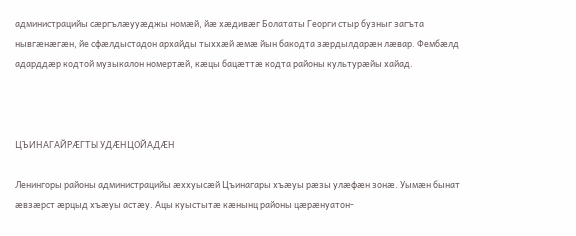администрацийы сæргълæууæджы номæй, йæ хæдивæг Болататы Георги стыр бузныг загъта нывгæнæгæн, йе сфæлдыстадон архайды тыххæй æмæ йын бакодта зæрдылдарæн лæвар. Фембæлд адарддæр кодтой музыкалон номертæй, кæцы бацæттæ кодта районы культурæйы хайад.



ЦЪИНАГАЙРÆГТЫ УДÆНЦОЙАДÆН

Ленингоры районы администрацийы æххуысæй Цъинагары хъæуы рæзы улæфæн зонæ. Уымæн бынат æвзæрст æрцыд хъæуы астæу. Ацы куыстытæ кæнынц районы цæрæнуатон-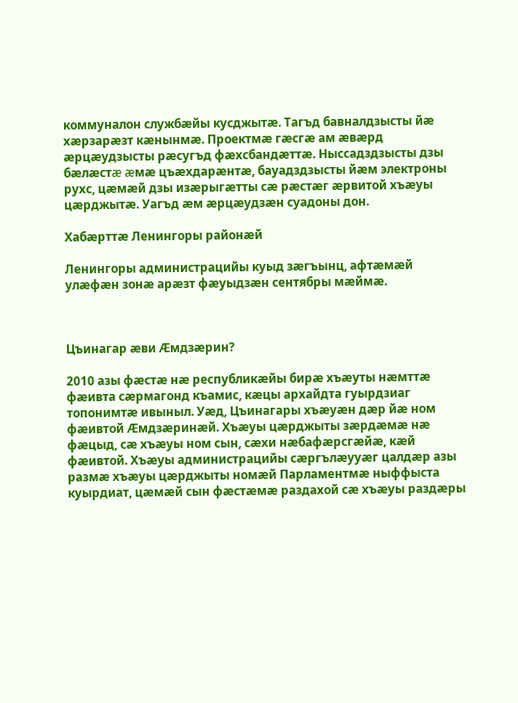коммуналон службæйы кусджытæ. Тагъд бавналдзысты йæ хæрзарæзт кæнынмæ. Проектмæ гæсгæ ам æвæрд æрцæудзысты рæсугъд фæхсбандæттæ. Ныссадздзысты дзы бæлæстæ æмæ цъæхдарæнтæ, бауадздзысты йæм электроны рухс, цæмæй дзы изæрыгæтты сæ рæстæг æрвитой хъæуы цæрджытæ. Уагъд æм æрцæудзæн суадоны дон.

Хабæрттæ Ленингоры районæй

Ленингоры администрацийы куыд зæгъынц, афтæмæй улæфæн зонæ арæзт фæуыдзæн сентябры мæймæ.



Цъинагар æви Æмдзæрин?

2010 азы фæстæ нæ республикæйы бирæ хъæуты нæмттæ фæивта сæрмагонд къамис, кæцы архайдта гуырдзиаг топонимтæ ивыныл. Уæд, Цъинагары хъæуæн дæр йæ ном фæивтой Æмдзæринæй. Хъæуы цæрджыты зæрдæмæ нæ фæцыд, сæ хъæуы ном сын, сæхи нæбафæрсгæйæ, кæй фæивтой. Хъæуы администрацийы сæргълæууæг цалдæр азы размæ хъæуы цæрджыты номæй Парламентмæ ныффыста куырдиат, цæмæй сын фæстæмæ раздахой сæ хъæуы раздæры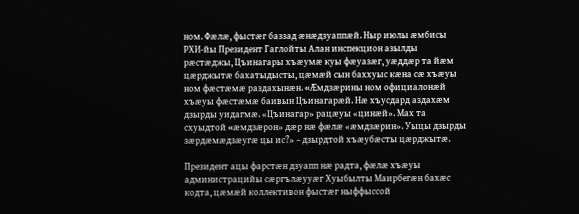ном. Фæлæ, фыстæг баззад æнæдзуаппæй. Ныр июлы æмбисы РХИ-йы Президент Гаглойты Алан инспекцион азылды рæстæджы, Цъинагары хъæумæ куы фæуазæг, уæддæр та йæм цæрджытæ бахатыдысты, цæмæй сын баххуыс кæна сæ хъæуы ном фæстæмæ раздахынæн. «Æмдзæрины ном официалонæй хъæуы фæстæмæ баивын Цъинагарæй. Нæ хъусдард аздахæм дзырды уидагмæ. «Цъинагар» рацæуы «цинæй». Мах та схуыдтой «æмдзæрон» дæр нæ фæлæ «æмдзæрин». Уыцы дзырды зæрдæмæдзæугæ цы ис?» – дзырдтой хъæубæсты цæрджытæ.

Президент ацы фарстæн дзуапп нæ радта, фæлæ хъæуы администрацийы сæргълæууæг Хуыбылты Маирбегæн бахæс кодта, цæмæй коллективон фыстæг ныффыссой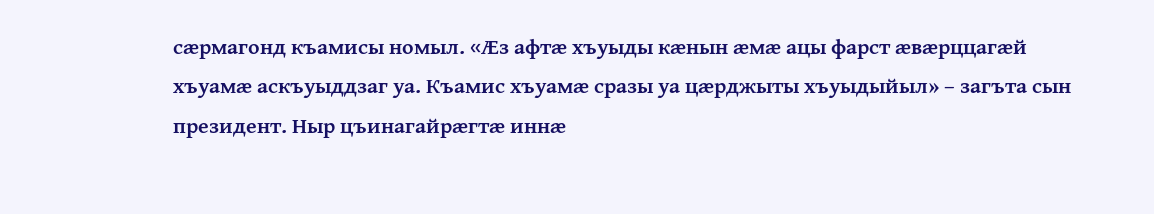сæрмагонд къамисы номыл. «Æз афтæ хъуыды кæнын æмæ ацы фарст æвæрццагæй хъуамæ аскъуыддзаг уа. Къамис хъуамæ сразы уа цæрджыты хъуыдыйыл» – загъта сын президент. Ныр цъинагайрæгтæ иннæ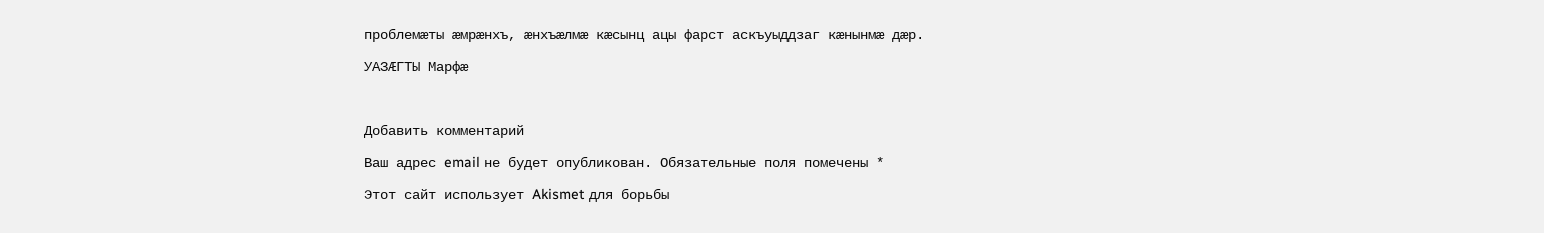проблемæты æмрæнхъ, æнхъæлмæ кæсынц ацы фарст аскъуыддзаг кæнынмæ дæр.

УАЗÆГТЫ Марфæ



Добавить комментарий

Ваш адрес email не будет опубликован. Обязательные поля помечены *

Этот сайт использует Akismet для борьбы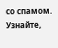со спамом. Узнайте,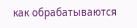как обрабатываются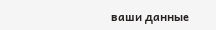ваши данные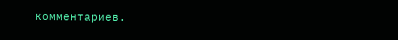комментариев.